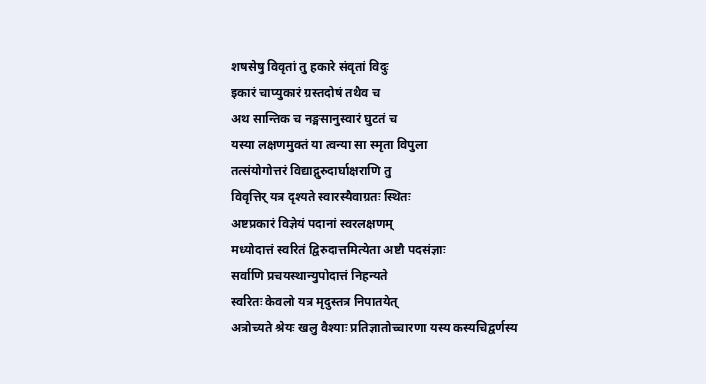शषसेषु विवृतां तु हकारे संवृतां विदुः
इकारं चाप्युकारं ग्रस्तदोषं तथैव च
अथ सान्तिक च नङ्मसानुस्वारं घुटतं च
यस्या लक्षणमुक्तं या त्वन्या सा स्मृता विपुला
तत्संयोगोत्तरं विद्याद्गुरुदार्घाक्षराणि तु
विवृत्तिर् यत्र दृश्यते स्वारस्यैवाग्रतः स्थितः
अष्टप्रकारं विज्ञेयं पदानां स्वरलक्षणम्
मध्योदात्तं स्वरितं द्विरुदात्तमित्येता अष्टौ पदसंज्ञाः
सर्वाणि प्रचयस्थान्युपोदात्तं निहन्यते
स्वरितः केवलो यत्र मृदुस्तत्र निपातयेत्
अत्रोच्यते श्रेयः खलु वैश्याः प्रतिज्ञातोच्चारणा यस्य कस्यचिद्वर्णस्य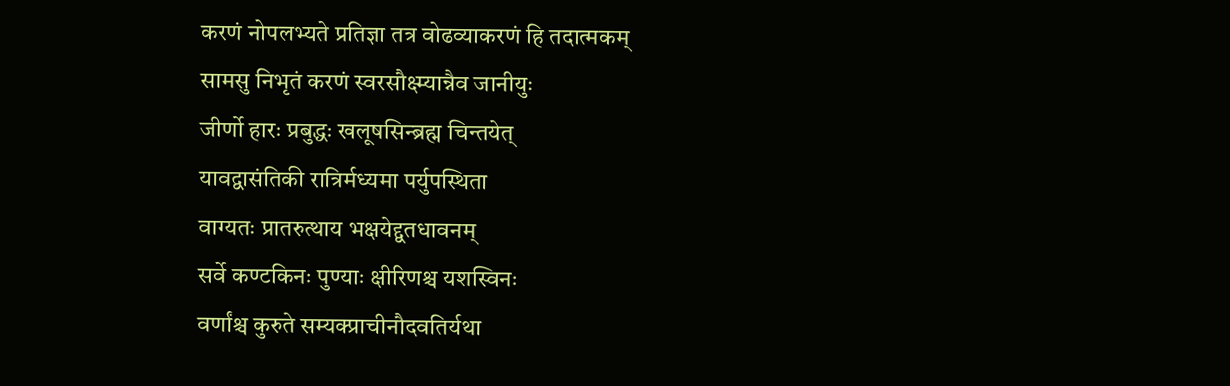करणं नोपलभ्यते प्रतिज्ञा तत्र वोढव्याकरणं हि तदात्मकम्
सामसु निभृतं करणं स्वरसौक्ष्म्यान्नैव जानीयुः
जीर्णो हारः प्रबुद्धः खलूषसिन्ब्रह्म चिन्तयेत्
यावद्वासंतिकी रात्रिर्मध्यमा पर्युपस्थिता
वाग्यतः प्रातरुत्थाय भक्षयेद्द्वतधावनम्
सर्वे कण्टकिनः पुण्याः क्षीरिणश्च यशस्विनः
वर्णांश्च कुरुते सम्यक्प्राचीनौदवतिर्यथा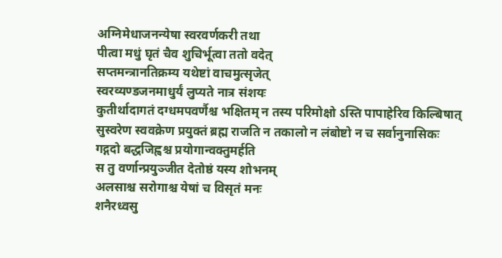अग्निमेधाजनन्येषा स्वरवर्णकरी तथा
पीत्वा मधुं घृतं चैव शुचिर्भूत्वा ततो वदेत्
सप्तमन्त्रानतिक्रम्य यथेष्टां वाचमुत्सृजेत्
स्वरव्यण्डजनमाधुर्यं लुप्यते नात्र संशयः
कुतीर्थादागतं दग्धमपवर्णैश्च भक्षितम् न तस्य परिमोक्षो ऽस्ति पापाहेरिव किल्बिषात्
सुस्वरेण स्ववक्रेण प्रयुक्तं ब्रह्म राजति न तकालो न लंबोष्टो न च सर्वानुनासिकः
गद्गदो बद्धजिह्वश्च प्रयोगान्वक्तुमर्हति
स तु वर्णान्प्रयुञ्जीत देतोष्ठं यस्य शोभनम्
अलसाश्च सरोगाश्च येषां च विसृतं मनः
शनैरध्वसु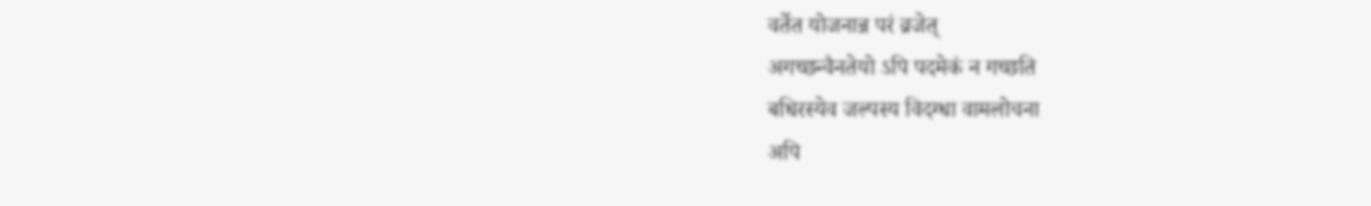वर्तेत योजनान्न परं व्रजेत्
अगच्छन्वैनतेयो ऽपि पदमेकं न गच्छति
बधिरस्येव जल्पस्य विदग्धा वामलोचना
अपि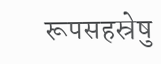रूपसहस्रेषु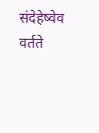संदेहेष्वेव वर्तते